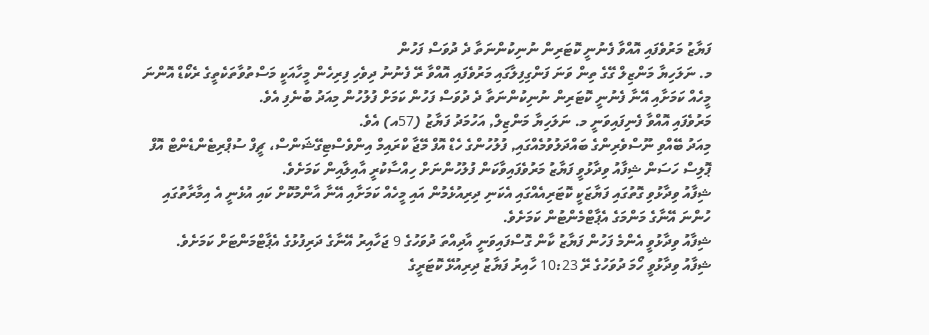ފަޔާޒު މަރުވެފައި އޮއްވާ ފެނުނީ ކޮޓަރިން ނުނިކުންނަތާ ދެ ދުވަސް ފަހުން
މ. ނަލަހިޔާ މަންޒިލް ގޭގެ ތިން ވަނަ ފަންގިފިލާގައި މަރުވެފައި އޮއްވާ ރޭ ފެނުނު ދިވެހި ފިރިހެން މީހާއަކީ މަސްތުވާތަކެތީގެ ރެކޯޑް އޮންނަ މީހެއް ކަމަށާއި އޭނާ ފެނުނީ ކޮޓަރިން ނުނިކުންނަތާ ދެ ދުވަސް ފަހުން ކަމަށް ފުލުހުން މިއަދު ބުނެފި އެވެ.
މަރުވެފައި އޮއްވާ ފެނިފައިވަނީ މ. ނަލަހިޔާ މަންޒިލް, އަހުމަދު ފަޔާޒު (57އ) އެވެ.
މިއަދު ބޭއްވި ނޫސްވެރިންގެ ބައްދަލުވުމެއްގައި, ފުލުހުންގެ ހެޑް އޮފް މޭޖާ ކްރައިމް އިންވެސްޓިގޭޝަންސް، ޗީފް ސުޕްރިޓެންޑެންޓް އޮފް ޕޮލިސް ހަސަން ޝިފާއު ވިދާޅުވީ ފަޔާޒު މަރުވެފައިވާކަން ފުލުހުންނަށް ހިއްސާކުރީ އާއިލާއިން ކަމަށެވެ.
ޝިފާއު ވިދާޅުވި ގޮތުގައި ފަޔާޒަކީ ކޮޓަރިއެއްގައި އެކަނި ދިރިއުޅެމުން އައި މީހެއް ކަމަށާއި އޭނާ އާންމުކޮށް ކައި އުޅެނީ އެ އިމާރާތުގައި ހުންނަ އޭނާގެ މަންމަގެ އެޕާޓްމެންޓުން ކަމަށެވެ.
ޝިފާއު ވިދާޅުވީ އެންމެ ފަހުން ފަޔާޒު ކާން ގޮސްފައިވަނީ އާދިއްތަ ދުވަހުގެ 9 ޖަހާއިރު އޭނާގެ ދަރިފުޅުގެ އެޕާޓްމަންޓަށް ކަމަށެވެ.
ޝިފާއު ވިދާޅުވީ ހޯމަ ދުވަހުގެ ރޭ 10:23 ހާއިރު ފަޔާޒު ދިރިއުޅޭ ކޮޓަރީގެ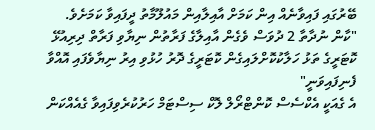ބޭރުގައި ފައިވާނެއް އިން ކަމަށް އާއިލާއިން މައުލޫމާތު ދީފައިވާ ކަމަށެވެ.
"ކާން ނުދާތާ 2 ދުވަސް ވެގެން އާއިލާގެ ފަރާތުން ނިޔާވި ފަރާތް ދިރިއުޅޭ ކޮޓަރީގެ ތަޅު ހަލާކުކޮށްލައިގެން ކޮޓަރީގެ ދޮރު ހުޅުވި އިރު ނިޔާވެފައި އޮއްވާ ފެނިފައިވަނީ"
އެ ގެއަކީ އެކްސެސް ކޮންޓްރޯލް ލޮކް ސިސްޓަމް ހަރުކުރެވިފައިވާ ގެއެއްކަން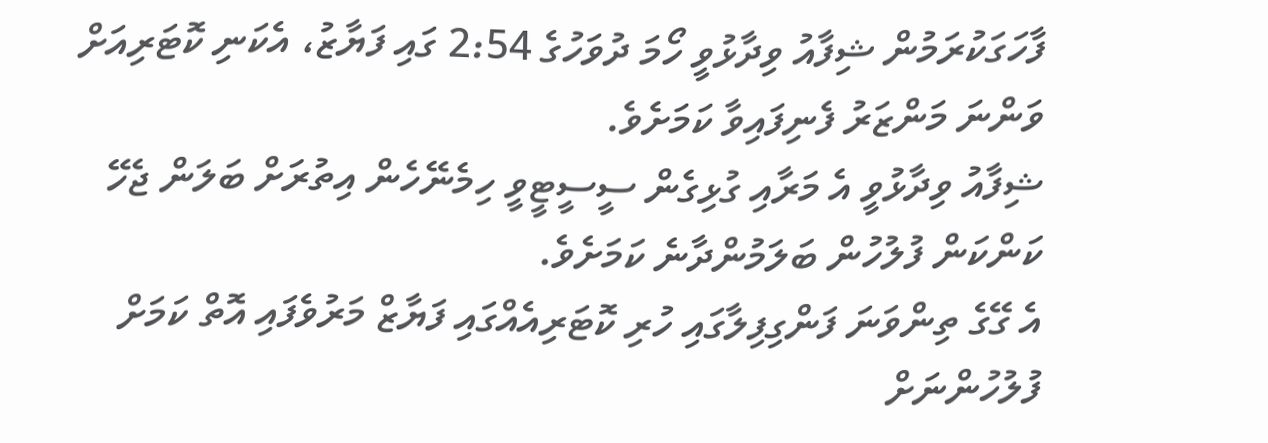ފާހަގަކުރަމުން ޝިފާއު ވިދާޅުވީ ހޯމަ ދުވަހުގެ 2:54 ގައި ފަޔާޒު، އެކަނި ކޮޓަރިއަށް ވަންނަ މަންޒަރު ފެނިފައިވާ ކަމަށެވެ.
ޝިފާއު ވިދާޅުވީ އެ މަރާއި ގުޅިގެން ސީސީޓީވީ ހިމެނޭހެން އިތުރަށް ބަލަން ޖެހޭ ކަންކަން ފުލުހުން ބަލަމުންދާނެ ކަމަށެވެ.
އެ ގޭގެ ތިންވަނަ ފަންގިފިލާގައި ހުރި ކޮޓަރިއެއްގައި ފަޔާޒް މަރުވެފައި އޮތް ކަމަށް ފުލުހުންނަށް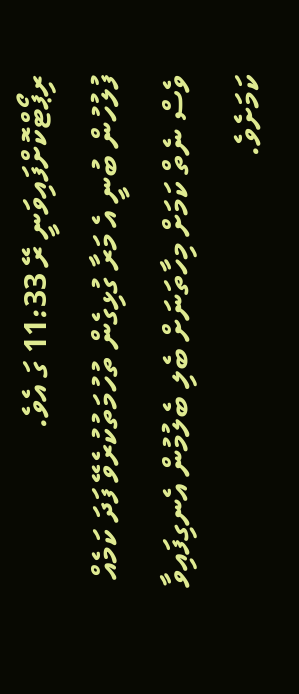ރިޕޯޓްކޮށްފައިވަނީ ރޭ 11:33 ގަ އެވެ.
ފުލުހުން ބުނީ އެ މަރާ ގުޅިގެން ތުހުމަތުކުރެވޭ ފަދަ ކަމެއް ވެސް ނެތް ކަމަށް މިހާތަނަށް ބެލި ބެލުމުން އެނގިފައިވާ ކަމަށެވެ.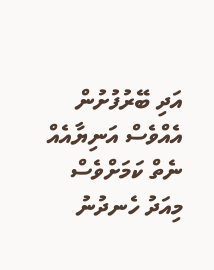އަދި ބޭރުފުށުން އެއްވެސް އަނިޔާއެއް ނެތް ކަމަށްވެސް މިއަދު ހެނދުނު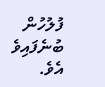ފުލުހުން ބުނެފައިވެ އެވެ.